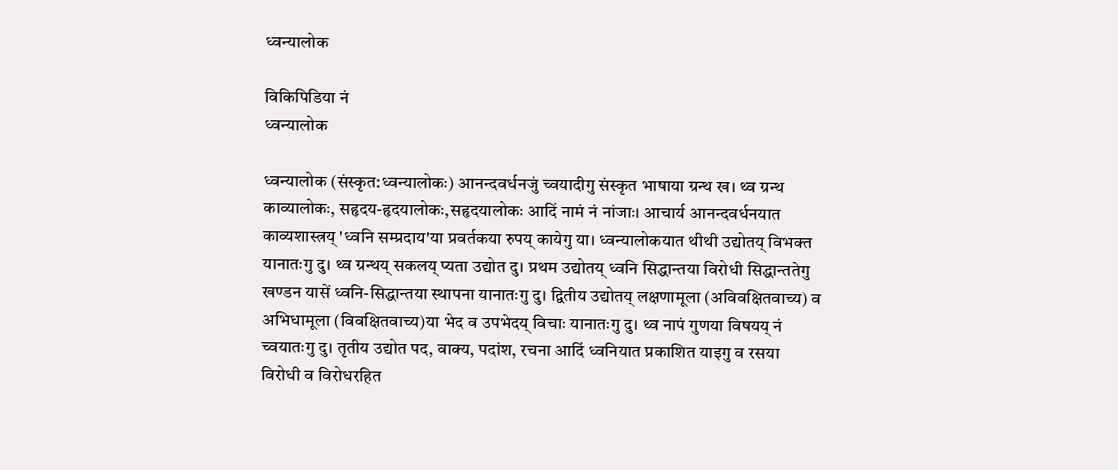ध्वन्यालोक

विकिपिडिया नं
ध्वन्यालोक

ध्वन्यालोक (संस्कृत:ध्वन्यालोकः) आनन्दवर्धनजुं च्वयादीगु संस्कृत भाषाया ग्रन्थ ख। थ्व ग्रन्थ काव्यालोकः, सहृदय-हृदयालोकः,सहृदयालोकः आदिं नामं नं नांजाः। आचार्य आनन्दवर्धनयात काव्यशास्त्रय् 'ध्वनि सम्प्रदाय'या प्रवर्तकया रुपय् कायेगु या। ध्वन्यालोकयात थीथी उद्योतय् विभक्त यानातःगु दु। थ्व ग्रन्थय् सकलय् प्यता उद्योत दु। प्रथम उद्योतय् ध्वनि सिद्धान्तया विरोधी सिद्धान्ततेगु खण्डन यासें ध्वनि-सिद्धान्तया स्थापना यानातःगु दु। द्वितीय उद्योतय् लक्षणामूला (अविवक्षितवाच्य) व अभिधामूला (विवक्षितवाच्य)या भेद व उपभेदय् विचाः यानातःगु दु। थ्व नापं गुणया विषयय् नं च्वयातःगु दु। तृतीय उद्योत पद, वाक्य, पदांश, रचना आदिं ध्वनियात प्रकाशित याइगु व रसया विरोधी व विरोधरहित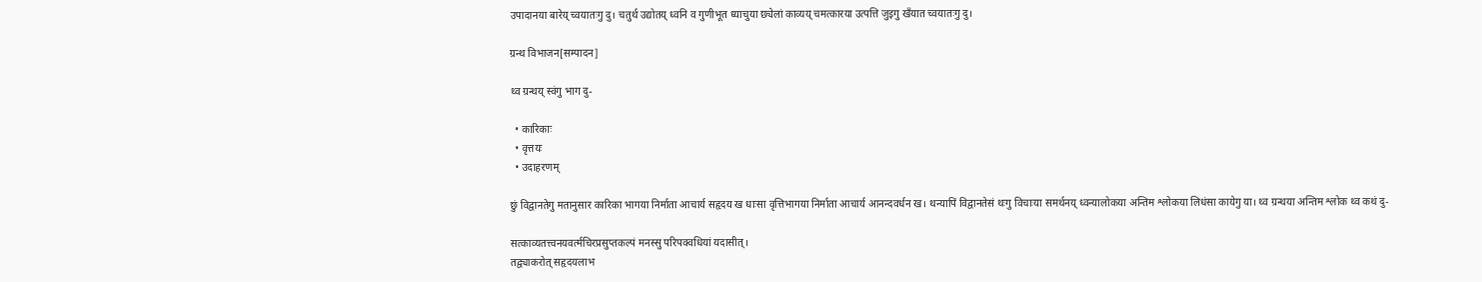उपादानया बारेय् च्वयातःगु दु। चतुर्थ उद्योतय् ध्वनि व गुणीभूत ध्याचुया छ्येलां काव्यय् चमत्कारया उत्पत्ति जुइगु खँयात च्वयातःगु दु।

ग्रन्थ विभाजन[सम्पादन]

थ्व ग्रन्थय् स्वंगु भाग दु-

  • कारिकाः
  • वृत्तयः
  • उदाहरणम्

छुं विद्वानतेगु मतानुसार कारिका भागया निर्माता आचार्य सहृदय ख धाःसा वृत्तिभागया निर्माता आचार्य आनन्दवर्धन ख। थन्यापिं विद्वानतेसं थःगु विचाःया समर्थनय् ध्वन्यालोकया अन्तिम श्लोकया लिधंसा कायेगु या। थ्व ग्रन्थया अन्तिम श्लोक थ्व कथं दु-

सत्काव्यतत्त्वनयवर्त्मचिरप्रसुप्तकल्पं मनस्सु परिपक्वधियां यदासीत्।
तद्व्याकरोत् सहृदयलाभ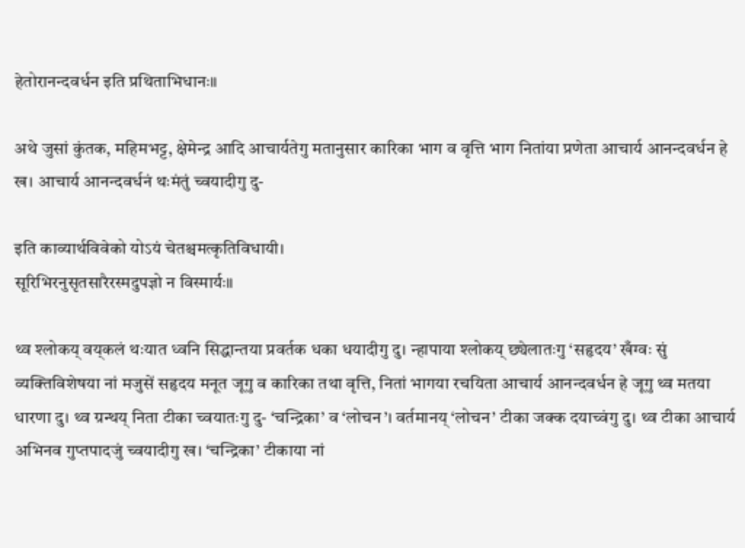हेतोरानन्दवर्धन इति प्रथिताभिधानः॥

अथे जुसां कुंतक, महिमभट्ट, क्षेमेन्द्र आदि आचार्यतेगु मतानुसार कारिका भाग व वृत्ति भाग नितांया प्रणेता आचार्य आनन्दवर्धन हे ख। आचार्य आनन्दवर्धनं थःमंतुं च्वयादीगु दु-

इति काव्यार्थविवेको योऽयं चेतश्चमत्कृतिविधायी।
सूरिभिरनुसृतसारैरस्मदुपज्ञो न विस्मार्यः॥

थ्व श्लोकय् वय्‌कलं थःयात ध्वनि सिद्धान्तया प्रवर्तक धका धयादीगु दु। न्हापाया श्लोकय् छ्येलातःगु ‘सहृदय’ खँग्वः सुं व्यक्तिविशेषया नां मजुसें सहृदय मनूत जूगु व कारिका तथा वृत्ति, नितां भागया रचयिता आचार्य आनन्दवर्धन हे जूगु थ्व मतया धारणा दु। थ्व ग्रन्थय् निता टीका च्वयातःगु दु- ‘चन्द्रिका’ व ‘लोचन’। वर्तमानय् ‘लोचन’ टीका जक्क दयाच्वंगु दु। थ्व टीका आचार्य अभिनव गुप्तपादजुं च्वयादीगु ख। ‘चन्द्रिका’ टीकाया नां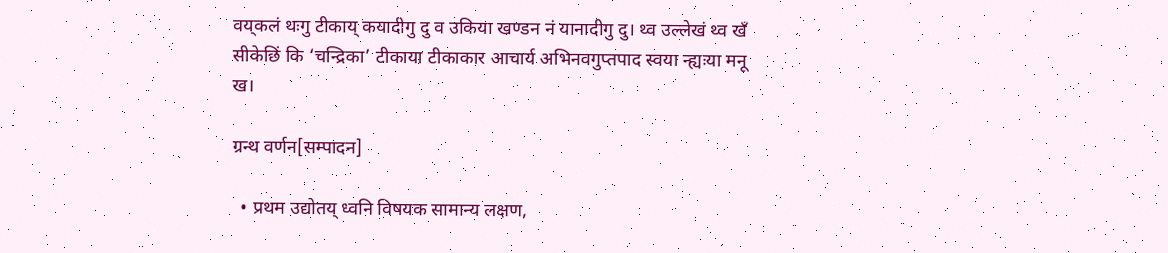वय्‌कलं थःगु टीकाय् कयादीगु दु व उकिया खण्डन नं यानादीगु दु। थ्व उल्लेखं थ्व खँ सीकेछिं कि ‘चन्द्रिका’ टीकाया टीकाकार आचार्य अभिनवगुप्तपाद स्वया न्ह्यःया मनू ख।

ग्रन्थ वर्णन[सम्पादन]

  • प्रथम उद्योतय् ध्वनि विषयक सामान्य लक्षण,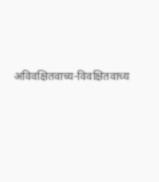अविवक्षितवाच्य‌-विवक्षितवाच्य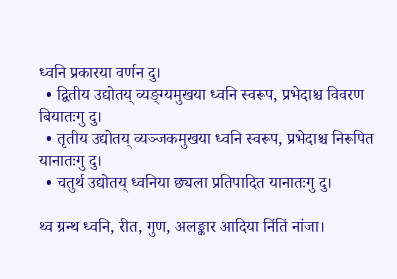ध्वनि प्रकारया वर्णन दु।
  • द्वितीय उद्योतय् व्यङ्ग्यमुखया ध्वनि स्वरूप, प्रभेदाश्च विवरण बियातःगु दु।
  • तृतीय उद्योतय् व्यञ्जकमुखया ध्वनि स्वरूप, प्रभेदाश्च निरूपित यानातःगु दु।
  • चतुर्थ उद्योतय् ध्वनिया छ्यला प्रतिपादित यानातःगु दु।

थ्व ग्रन्थ ध्वनि, रीत, गुण, अलङ्कार आदिया निंतिं नांजा।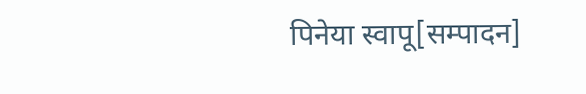पिनेया स्वापू[सम्पादन]